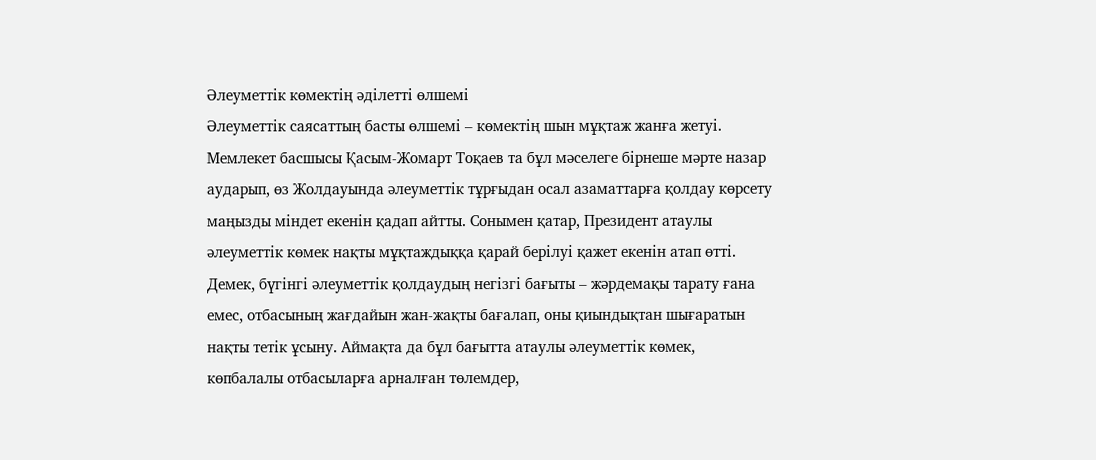Әлеуметтік көмектің әділетті өлшемі
Әлеуметтік саясаттың басты өлшемі – көмектің шын мұқтаж жанға жетуі. Мемлекет басшысы Қасым-Жомарт Тоқаев та бұл мәселеге бірнеше мәрте назар аударып, өз Жолдауында әлеуметтік тұрғыдан осал азаматтарға қолдау көрсету маңызды міндет екенін қадап айтты. Сонымен қатар, Президент атаулы әлеуметтік көмек нақты мұқтаждыққа қарай берілуі қажет екенін атап өтті. Демек, бүгінгі әлеуметтік қолдаудың негізгі бағыты – жәрдемақы тарату ғана емес, отбасының жағдайын жан-жақты бағалап, оны қиындықтан шығаратын нақты тетік ұсыну. Аймақта да бұл бағытта атаулы әлеуметтік көмек, көпбалалы отбасыларға арналған төлемдер,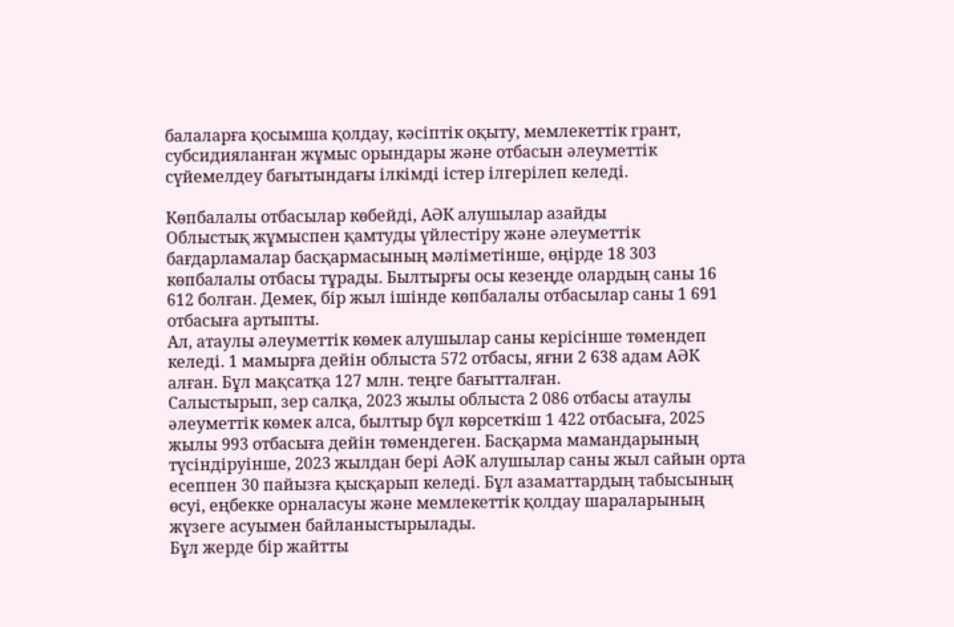балаларға қосымша қолдау, кәсіптік оқыту, мемлекеттік грант, субсидияланған жұмыс орындары және отбасын әлеуметтік сүйемелдеу бағытындағы ілкімді істер ілгерілеп келеді.

Көпбалалы отбасылар көбейді, АӘК алушылар азайды
Облыстық жұмыспен қамтуды үйлестіру және әлеуметтік бағдарламалар басқармасының мәліметінше, өңірде 18 303 көпбалалы отбасы тұрады. Былтырғы осы кезеңде олардың саны 16 612 болған. Демек, бір жыл ішінде көпбалалы отбасылар саны 1 691 отбасыға артыпты.
Ал, атаулы әлеуметтік көмек алушылар саны керісінше төмендеп келеді. 1 мамырға дейін облыста 572 отбасы, яғни 2 638 адам АӘК алған. Бұл мақсатқа 127 млн. теңге бағытталған.
Салыстырып, зер салқа, 2023 жылы облыста 2 086 отбасы атаулы әлеуметтік көмек алса, былтыр бұл көрсеткіш 1 422 отбасыға, 2025 жылы 993 отбасыға дейін төмендеген. Басқарма мамандарының түсіндіруінше, 2023 жылдан бері АӘК алушылар саны жыл сайын орта есеппен 30 пайызға қысқарып келеді. Бұл азаматтардың табысының өсуі, еңбекке орналасуы және мемлекеттік қолдау шараларының жүзеге асуымен байланыстырылады.
Бұл жерде бір жайтты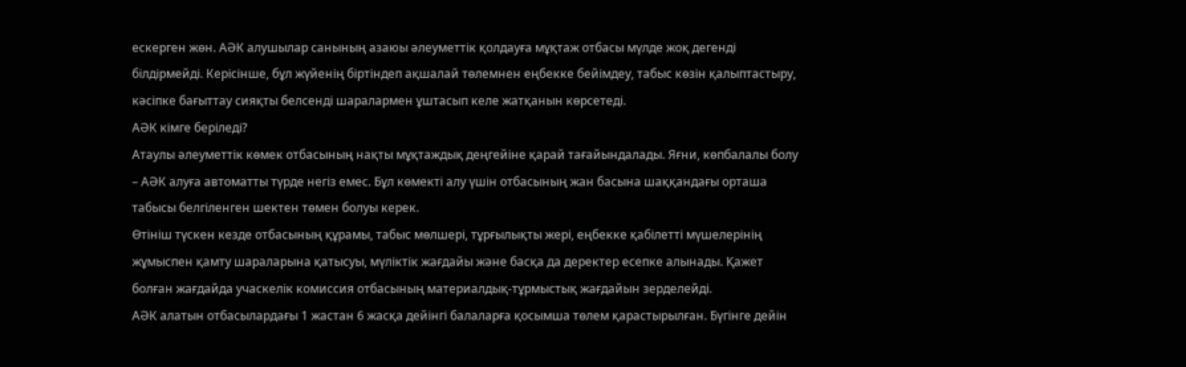ескерген жөн. АӘК алушылар санының азаюы әлеуметтік қолдауға мұқтаж отбасы мүлде жоқ дегенді білдірмейді. Керісінше, бұл жүйенің біртіндеп ақшалай төлемнен еңбекке бейімдеу, табыс көзін қалыптастыру, кәсіпке бағыттау сияқты белсенді шаралармен ұштасып келе жатқанын көрсетеді.
АӘК кімге беріледі?
Атаулы әлеуметтік көмек отбасының нақты мұқтаждық деңгейіне қарай тағайындалады. Яғни, көпбалалы болу – АӘК алуға автоматты түрде негіз емес. Бұл көмекті алу үшін отбасының жан басына шаққандағы орташа табысы белгіленген шектен төмен болуы керек.
Өтініш түскен кезде отбасының құрамы, табыс мөлшері, тұрғылықты жері, еңбекке қабілетті мүшелерінің жұмыспен қамту шараларына қатысуы, мүліктік жағдайы және басқа да деректер есепке алынады. Қажет болған жағдайда учаскелік комиссия отбасының материалдық-тұрмыстық жағдайын зерделейді.
АӘК алатын отбасылардағы 1 жастан 6 жасқа дейінгі балаларға қосымша төлем қарастырылған. Бүгінге дейін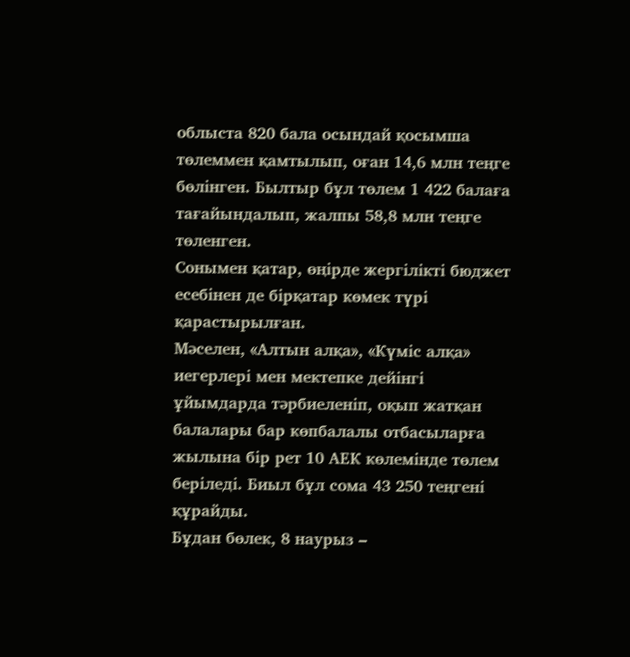облыста 820 бала осындай қосымша төлеммен қамтылып, оған 14,6 млн теңге бөлінген. Былтыр бұл төлем 1 422 балаға тағайындалып, жалпы 58,8 млн теңге төленген.
Сонымен қатар, өңірде жергілікті бюджет есебінен де бірқатар көмек түрі қарастырылған.
Мәселен, «Алтын алқа», «Күміс алқа» иегерлері мен мектепке дейінгі ұйымдарда тәрбиеленіп, оқып жатқан балалары бар көпбалалы отбасыларға жылына бір рет 10 АЕК көлемінде төлем беріледі. Биыл бұл сома 43 250 теңгені құрайды.
Бұдан бөлек, 8 наурыз –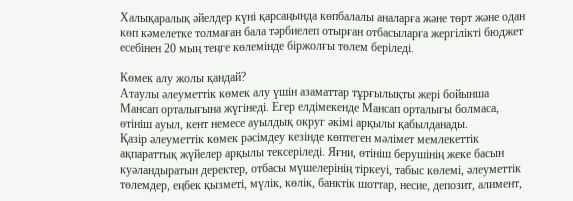Халықаралық әйелдер күні қарсаңында көпбалалы аналарға және төрт және одан көп кәмелетке толмаған бала тәрбиелеп отырған отбасыларға жергілікті бюджет есебінен 20 мың теңге көлемінде біржолғы төлем беріледі.

Көмек алу жолы қандай?
Атаулы әлеуметтік көмек алу үшін азаматтар тұрғылықты жері бойынша Мансап орталығына жүгінеді. Егер елдімекенде Мансап орталығы болмаса, өтініш ауыл, кент немесе ауылдық округ әкімі арқылы қабылданады.
Қазір әлеуметтік көмек рәсімдеу кезінде көптеген мәлімет мемлекеттік ақпараттық жүйелер арқылы тексеріледі. Яғни, өтініш берушінің жеке басын куәландыратын деректер, отбасы мүшелерінің тіркеуі, табыс көлемі, әлеуметтік төлемдер, еңбек қызметі, мүлік, көлік, банктік шоттар, несие, депозит, алимент,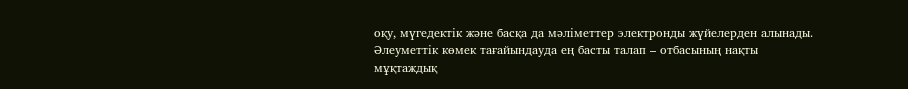оқу, мүгедектік және басқа да мәліметтер электронды жүйелерден алынады.
Әлеуметтік көмек тағайындауда ең басты талап – отбасының нақты мұқтаждық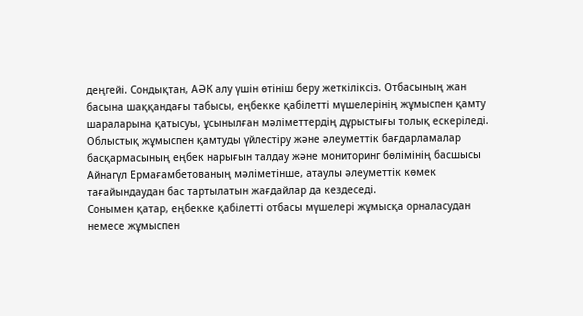деңгейі. Сондықтан, АӘК алу үшін өтініш беру жеткіліксіз. Отбасының жан басына шаққандағы табысы, еңбекке қабілетті мүшелерінің жұмыспен қамту шараларына қатысуы, ұсынылған мәліметтердің дұрыстығы толық ескеріледі.
Облыстық жұмыспен қамтуды үйлестіру және әлеуметтік бағдарламалар басқармасының еңбек нарығын талдау және мониторинг бөлімінің басшысы Айнагүл Ермағамбетованың мәліметінше, атаулы әлеуметтік көмек тағайындаудан бас тартылатын жағдайлар да кездеседі.
Сонымен қатар, еңбекке қабілетті отбасы мүшелері жұмысқа орналасудан немесе жұмыспен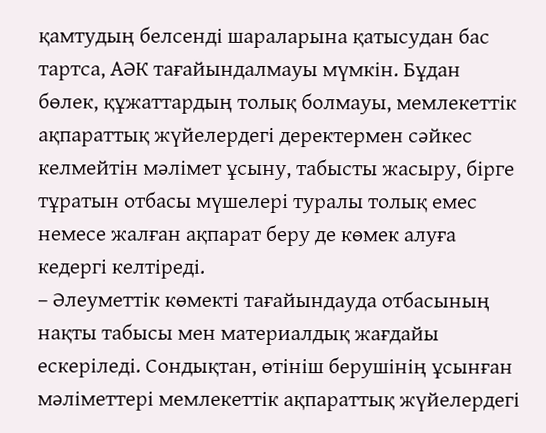қамтудың белсенді шараларына қатысудан бас тартса, АӘК тағайындалмауы мүмкін. Бұдан бөлек, құжаттардың толық болмауы, мемлекеттік ақпараттық жүйелердегі деректермен сәйкес келмейтін мәлімет ұсыну, табысты жасыру, бірге тұратын отбасы мүшелері туралы толық емес немесе жалған ақпарат беру де көмек алуға кедергі келтіреді.
– Әлеуметтік көмекті тағайындауда отбасының нақты табысы мен материалдық жағдайы ескеріледі. Сондықтан, өтініш берушінің ұсынған мәліметтері мемлекеттік ақпараттық жүйелердегі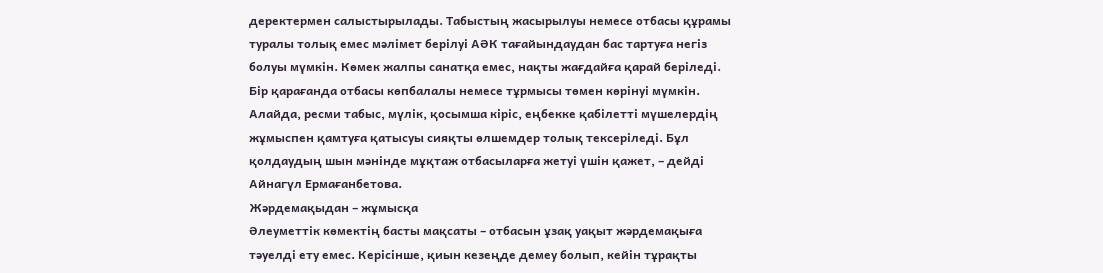деректермен салыстырылады. Табыстың жасырылуы немесе отбасы құрамы туралы толық емес мәлімет берілуі АӘК тағайындаудан бас тартуға негіз болуы мүмкін. Көмек жалпы санатқа емес, нақты жағдайға қарай беріледі. Бір қарағанда отбасы көпбалалы немесе тұрмысы төмен көрінуі мүмкін. Алайда, ресми табыс, мүлік, қосымша кіріс, еңбекке қабілетті мүшелердің жұмыспен қамтуға қатысуы сияқты өлшемдер толық тексеріледі. Бұл қолдаудың шын мәнінде мұқтаж отбасыларға жетуі үшін қажет, – дейді Айнагүл Ермағанбетова.
Жәрдемақыдан – жұмысқа
Әлеуметтік көмектің басты мақсаты – отбасын ұзақ уақыт жәрдемақыға тәуелді ету емес. Керісінше, қиын кезеңде демеу болып, кейін тұрақты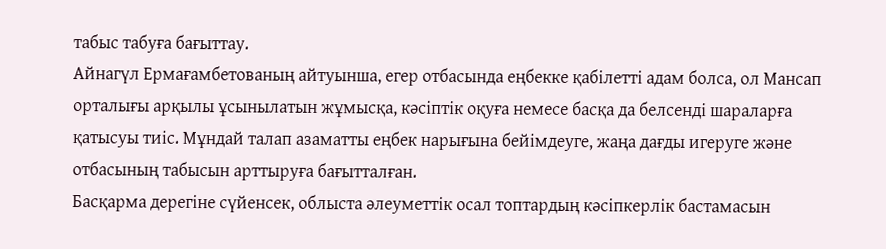табыс табуға бағыттау.
Айнагүл Ермағамбетованың айтуынша, егер отбасында еңбекке қабілетті адам болса, ол Мансап орталығы арқылы ұсынылатын жұмысқа, кәсіптік оқуға немесе басқа да белсенді шараларға қатысуы тиіс. Мұндай талап азаматты еңбек нарығына бейімдеуге, жаңа дағды игеруге және отбасының табысын арттыруға бағытталған.
Басқарма дерегіне сүйенсек, облыста әлеуметтік осал топтардың кәсіпкерлік бастамасын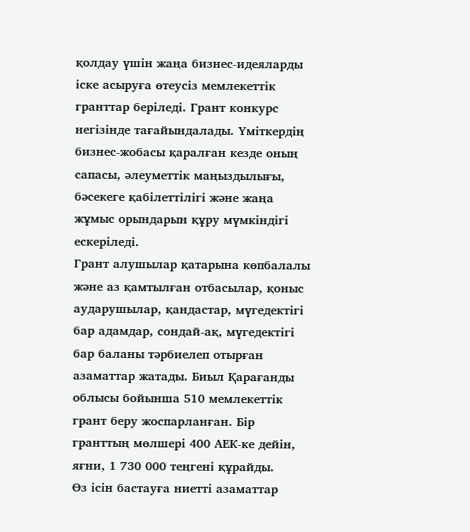қолдау үшін жаңа бизнес-идеяларды іске асыруға өтеусіз мемлекеттік гранттар беріледі. Грант конкурс негізінде тағайындалады. Үміткердің бизнес-жобасы қаралған кезде оның сапасы, әлеуметтік маңыздылығы, бәсекеге қабілеттілігі және жаңа жұмыс орындарын құру мүмкіндігі ескеріледі.
Грант алушылар қатарына көпбалалы және аз қамтылған отбасылар, қоныс аударушылар, қандастар, мүгедектігі бар адамдар, сондай-ақ, мүгедектігі бар баланы тәрбиелеп отырған азаматтар жатады. Биыл Қарағанды облысы бойынша 510 мемлекеттік грант беру жоспарланған. Бір гранттың мөлшері 400 АЕК-ке дейін, яғни, 1 730 000 теңгені құрайды.
Өз ісін бастауға ниетті азаматтар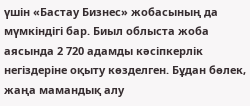үшін «Бастау Бизнес» жобасының да мүмкіндігі бар. Биыл облыста жоба аясында 2 720 адамды кәсіпкерлік негіздеріне оқыту көзделген. Бұдан бөлек, жаңа мамандық алу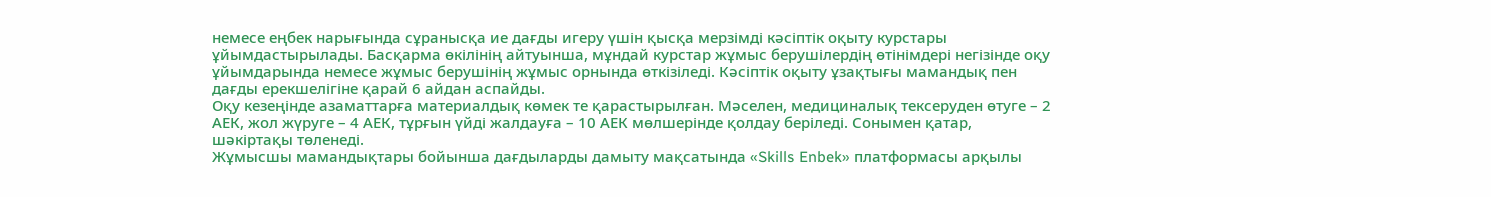немесе еңбек нарығында сұранысқа ие дағды игеру үшін қысқа мерзімді кәсіптік оқыту курстары ұйымдастырылады. Басқарма өкілінің айтуынша, мұндай курстар жұмыс берушілердің өтінімдері негізінде оқу ұйымдарында немесе жұмыс берушінің жұмыс орнында өткізіледі. Кәсіптік оқыту ұзақтығы мамандық пен дағды ерекшелігіне қарай 6 айдан аспайды.
Оқу кезеңінде азаматтарға материалдық көмек те қарастырылған. Мәселен, медициналық тексеруден өтуге – 2 АЕК, жол жүруге – 4 АЕК, тұрғын үйді жалдауға – 10 АЕК мөлшерінде қолдау беріледі. Сонымен қатар, шәкіртақы төленеді.
Жұмысшы мамандықтары бойынша дағдыларды дамыту мақсатында «Skills Enbek» платформасы арқылы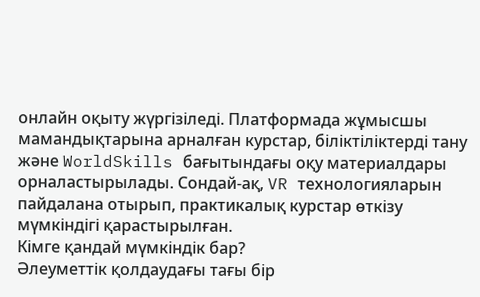онлайн оқыту жүргізіледі. Платформада жұмысшы мамандықтарына арналған курстар, біліктіліктерді тану және WorldSkills бағытындағы оқу материалдары орналастырылады. Сондай-ақ, VR технологияларын пайдалана отырып, практикалық курстар өткізу мүмкіндігі қарастырылған.
Кімге қандай мүмкіндік бар?
Әлеуметтік қолдаудағы тағы бір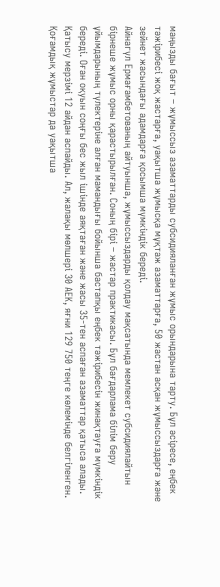маңызды бағыт – жұмыссыз азаматтарды субсидияланған жұмыс орындарына тарту. Бұл әсіресе, еңбек тәжірибесі жоқ жастарға, уақытша жұмысқа мұқтаж азаматтарға, 50 жастан асқан жұмыссыздарға және зейнет жасындағы адамдарға қосымша мүмкіндік береді.
Айнагүл Ермағамбетованың айтуынша, жұмыссыздарды қолдау мақсатында мемлекет субсидиялайтын бірнеше жұмыс орны қарастырылған. Соның бірі – жастар практикасы. Бұл бағдарлама білім беру ұйымдарының түлектеріне алған мамандығы бойынша бастапқы еңбек тәжірибесін жинақтауға мүмкіндік береді. Оған оқуын соңғы бес жыл ішінде аяқтаған және жасы 35-тен аспаған азаматтар қатыса алады. Қатысу мерзімі 12 айдан аспайды. Ал, жалақы мөлшері 30 АЕК, яғни 129 750 теңге көлемінде белгіленген.
Қоғамдық жұмыстар да уақытша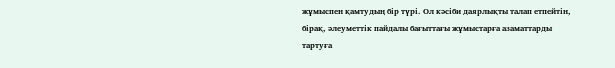жұмыспен қамтудың бір түрі. Ол кәсіби даярлықты талап етпейтін, бірақ, әлеуметтік пайдалы бағыттағы жұмыстарға азаматтарды тартуға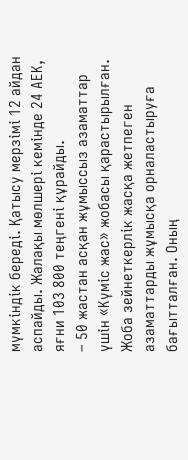мүмкіндік береді. Қатысу мерзімі 12 айдан аспайды. Жалақы мөлшері кемінде 24 АЕК, яғни 103 800 теңгені құрайды.
– 50 жастан асқан жұмыссыз азаматтар үшін «Күміс жас» жобасы қарастырылған. Жоба зейнеткерлік жасқа жетпеген азаматтарды жұмысқа орналастыруға бағытталған. Оның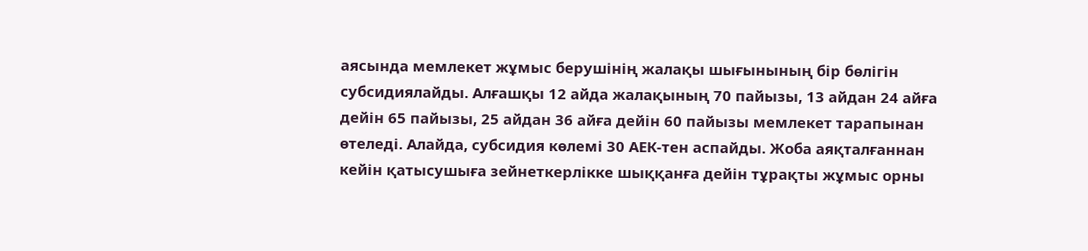аясында мемлекет жұмыс берушінің жалақы шығынының бір бөлігін субсидиялайды. Алғашқы 12 айда жалақының 70 пайызы, 13 айдан 24 айға дейін 65 пайызы, 25 айдан 36 айға дейін 60 пайызы мемлекет тарапынан өтеледі. Алайда, субсидия көлемі 30 АЕК-тен аспайды. Жоба аяқталғаннан кейін қатысушыға зейнеткерлікке шыққанға дейін тұрақты жұмыс орны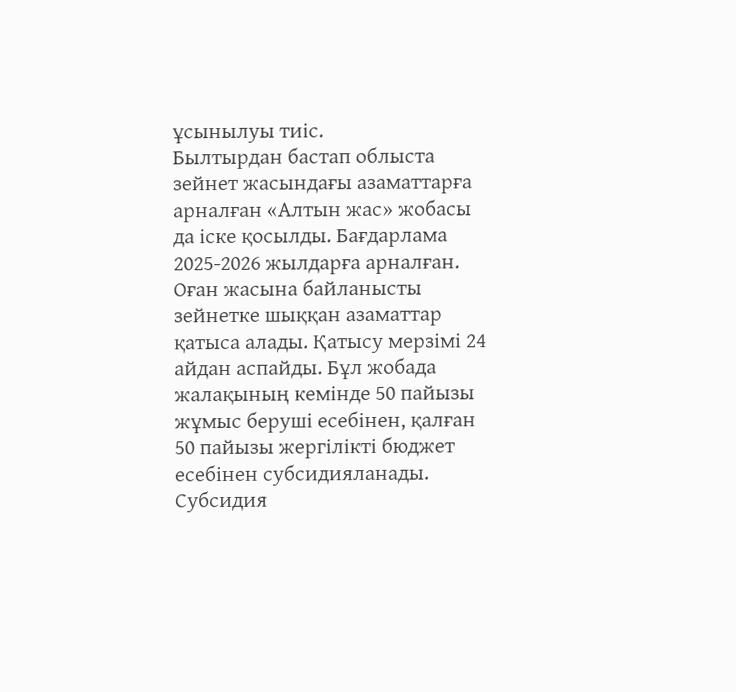ұсынылуы тиіс.
Былтырдан бастап облыста зейнет жасындағы азаматтарға арналған «Алтын жас» жобасы да іске қосылды. Бағдарлама 2025-2026 жылдарға арналған. Оған жасына байланысты зейнетке шыққан азаматтар қатыса алады. Қатысу мерзімі 24 айдан аспайды. Бұл жобада жалақының кемінде 50 пайызы жұмыс беруші есебінен, қалған 50 пайызы жергілікті бюджет есебінен субсидияланады. Субсидия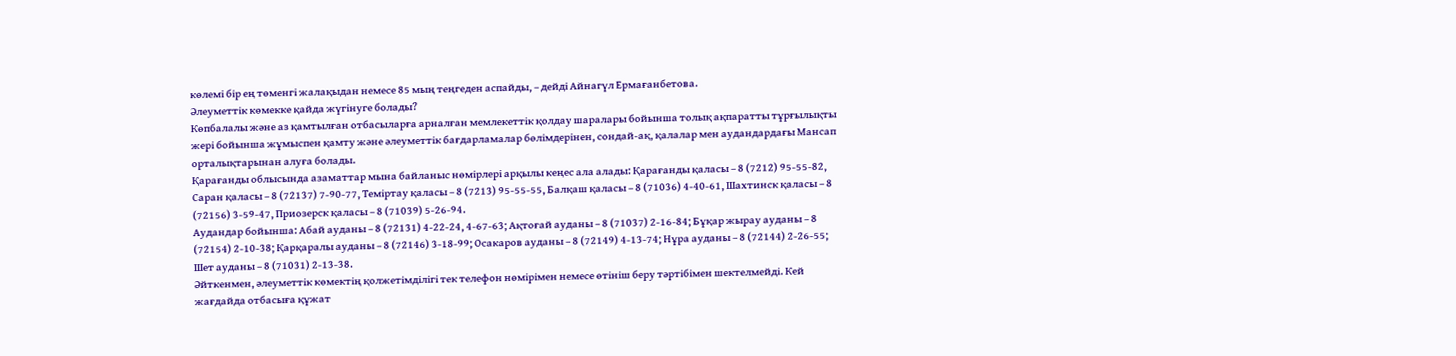көлемі бір ең төменгі жалақыдан немесе 85 мың теңгеден аспайды, – дейді Айнагүл Ермағанбетова.
Әлеуметтік көмекке қайда жүгінуге болады?
Көпбалалы және аз қамтылған отбасыларға арналған мемлекеттік қолдау шаралары бойынша толық ақпаратты тұрғылықты жері бойынша жұмыспен қамту және әлеуметтік бағдарламалар бөлімдерінен, сондай-ақ, қалалар мен аудандардағы Мансап орталықтарынан алуға болады.
Қарағанды облысында азаматтар мына байланыс нөмірлері арқылы кеңес ала алады: Қарағанды қаласы – 8 (7212) 95-55-82, Саран қаласы – 8 (72137) 7-90-77, Теміртау қаласы – 8 (7213) 95-55-55, Балқаш қаласы – 8 (71036) 4-40-61, Шахтинск қаласы – 8 (72156) 3-59-47, Приозерск қаласы – 8 (71039) 5-26-94.
Аудандар бойынша: Абай ауданы – 8 (72131) 4-22-24, 4-67-63; Ақтоғай ауданы – 8 (71037) 2-16-84; Бұқар жырау ауданы – 8 (72154) 2-10-38; Қарқаралы ауданы – 8 (72146) 3-18-99; Осакаров ауданы – 8 (72149) 4-13-74; Нұра ауданы – 8 (72144) 2-26-55; Шет ауданы – 8 (71031) 2-13-38.
Әйткенмен, әлеуметтік көмектің қолжетімділігі тек телефон нөмірімен немесе өтініш беру тәртібімен шектелмейді. Кей жағдайда отбасыға құжат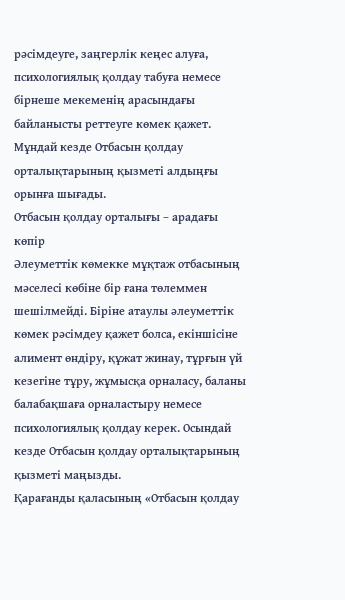рәсімдеуге, заңгерлік кеңес алуға, психологиялық қолдау табуға немесе бірнеше мекеменің арасындағы байланысты реттеуге көмек қажет. Мұндай кезде Отбасын қолдау орталықтарының қызметі алдыңғы орынға шығады.
Отбасын қолдау орталығы – арадағы көпір
Әлеуметтік көмекке мұқтаж отбасының мәселесі көбіне бір ғана төлеммен шешілмейді. Біріне атаулы әлеуметтік көмек рәсімдеу қажет болса, екіншісіне алимент өндіру, құжат жинау, тұрғын үй кезегіне тұру, жұмысқа орналасу, баланы балабақшаға орналастыру немесе психологиялық қолдау керек. Осындай кезде Отбасын қолдау орталықтарының қызметі маңызды.
Қарағанды қаласының «Отбасын қолдау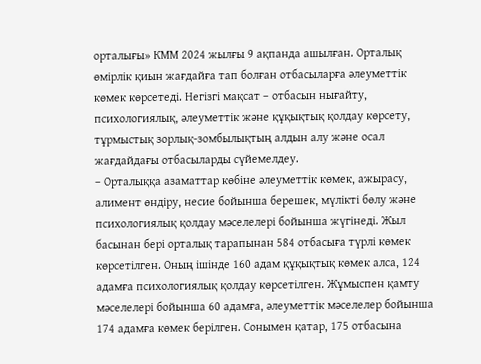орталығы» КММ 2024 жылғы 9 ақпанда ашылған. Орталық өмірлік қиын жағдайға тап болған отбасыларға әлеуметтік көмек көрсетеді. Негізгі мақсат – отбасын нығайту, психологиялық, әлеуметтік және құқықтық қолдау көрсету, тұрмыстық зорлық-зомбылықтың алдын алу және осал жағдайдағы отбасыларды сүйемелдеу.
– Орталыққа азаматтар көбіне әлеуметтік көмек, ажырасу, алимент өндіру, несие бойынша берешек, мүлікті бөлу және психологиялық қолдау мәселелері бойынша жүгінеді. Жыл басынан бері орталық тарапынан 584 отбасыға түрлі көмек көрсетілген. Оның ішінде 160 адам құқықтық көмек алса, 124 адамға психологиялық қолдау көрсетілген. Жұмыспен қамту мәселелері бойынша 60 адамға, әлеуметтік мәселелер бойынша 174 адамға көмек берілген. Сонымен қатар, 175 отбасына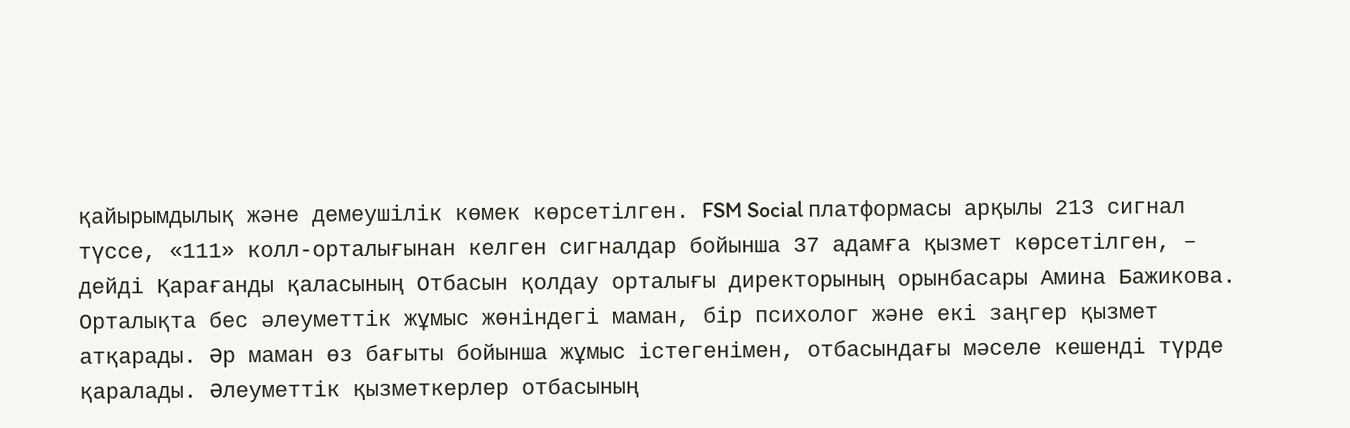қайырымдылық және демеушілік көмек көрсетілген. FSM Social платформасы арқылы 213 сигнал түссе, «111» колл-орталығынан келген сигналдар бойынша 37 адамға қызмет көрсетілген, – дейді Қарағанды қаласының Отбасын қолдау орталығы директорының орынбасары Амина Бажикова.
Орталықта бес әлеуметтік жұмыс жөніндегі маман, бір психолог және екі заңгер қызмет атқарады. Әр маман өз бағыты бойынша жұмыс істегенімен, отбасындағы мәселе кешенді түрде қаралады. Әлеуметтік қызметкерлер отбасының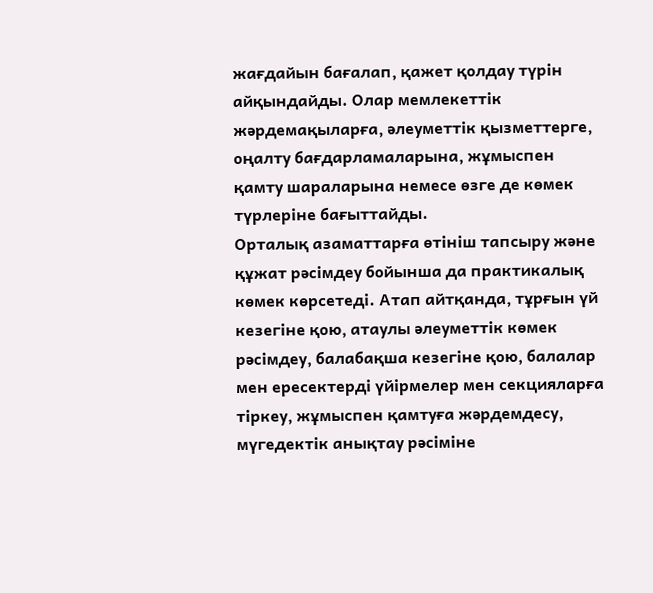жағдайын бағалап, қажет қолдау түрін айқындайды. Олар мемлекеттік жәрдемақыларға, әлеуметтік қызметтерге, оңалту бағдарламаларына, жұмыспен қамту шараларына немесе өзге де көмек түрлеріне бағыттайды.
Орталық азаматтарға өтініш тапсыру және құжат рәсімдеу бойынша да практикалық көмек көрсетеді. Атап айтқанда, тұрғын үй кезегіне қою, атаулы әлеуметтік көмек рәсімдеу, балабақша кезегіне қою, балалар мен ересектерді үйірмелер мен секцияларға тіркеу, жұмыспен қамтуға жәрдемдесу, мүгедектік анықтау рәсіміне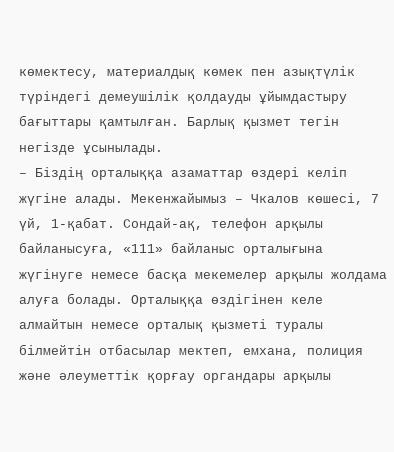көмектесу, материалдық көмек пен азықтүлік түріндегі демеушілік қолдауды ұйымдастыру бағыттары қамтылған. Барлық қызмет тегін негізде ұсынылады.
– Біздің орталыққа азаматтар өздері келіп жүгіне алады. Мекенжайымыз – Чкалов көшесі, 7 үй, 1-қабат. Сондай-ақ, телефон арқылы байланысуға, «111» байланыс орталығына жүгінуге немесе басқа мекемелер арқылы жолдама алуға болады. Орталыққа өздігінен келе алмайтын немесе орталық қызметі туралы білмейтін отбасылар мектеп, емхана, полиция және әлеуметтік қорғау органдары арқылы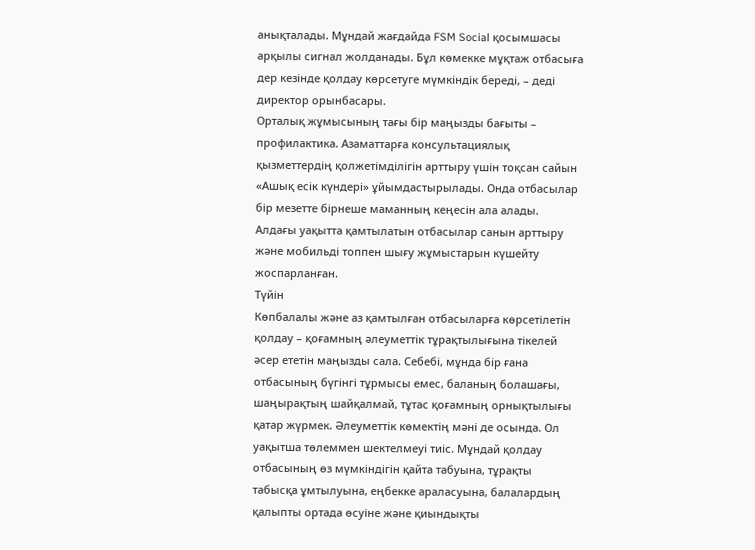анықталады. Мұндай жағдайда FSM Social қосымшасы арқылы сигнал жолданады. Бұл көмекке мұқтаж отбасыға дер кезінде қолдау көрсетуге мүмкіндік береді, – деді директор орынбасары.
Орталық жұмысының тағы бір маңызды бағыты – профилактика. Азаматтарға консультациялық қызметтердің қолжетімділігін арттыру үшін тоқсан сайын «Ашық есік күндері» ұйымдастырылады. Онда отбасылар бір мезетте бірнеше маманның кеңесін ала алады. Алдағы уақытта қамтылатын отбасылар санын арттыру және мобильді топпен шығу жұмыстарын күшейту жоспарланған.
Түйін
Көпбалалы және аз қамтылған отбасыларға көрсетілетін қолдау – қоғамның әлеуметтік тұрақтылығына тікелей әсер ететін маңызды сала. Себебі, мұнда бір ғана отбасының бүгінгі тұрмысы емес, баланың болашағы, шаңырақтың шайқалмай, тұтас қоғамның орнықтылығы қатар жүрмек. Әлеуметтік көмектің мәні де осында. Ол уақытша төлеммен шектелмеуі тиіс. Мұндай қолдау отбасының өз мүмкіндігін қайта табуына, тұрақты табысқа ұмтылуына, еңбекке араласуына, балалардың қалыпты ортада өсуіне және қиындықты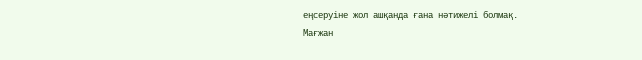еңсеруіне жол ашқанда ғана нәтижелі болмақ.
Мағжан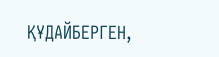ҚҰДАЙБЕРГЕН,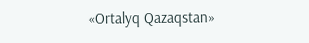«Ortalyq Qazaqstan»